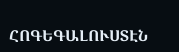ՀՈԳԵԳԱԼՈՒՍՏԷՆ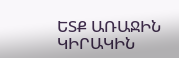ԵՏՔ ԱՌԱՋԻՆ ԿԻՐԱԿԻՆ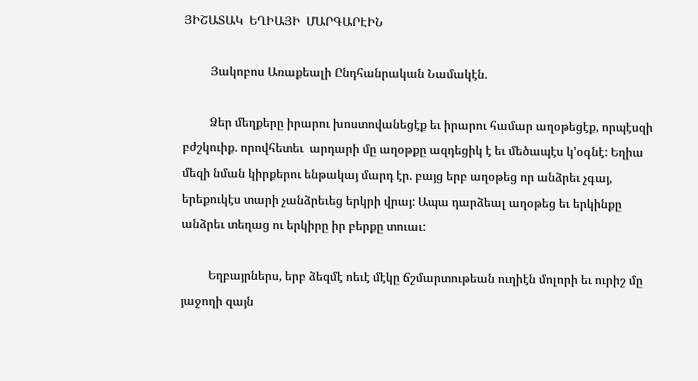ՅԻՇԱՏԱԿ  ԵՂԻԱՅԻ  ՄԱՐԳԱՐԷԻՆ

         Յակոբոս Առաքեալի Ընդհանրական Նամակէն.

         Ձեր մեղքերը իրարու խոստովանեցէք եւ իրարու համար աղօթեցէք, որպէսզի բժշկուիք. որովհետեւ  արդարի մը աղօթքը ազդեցիկ է եւ մեծապէս կ’օգնէ: Եղիա մեզի նման կիրքերու ենթակայ մարդ էր. բայց երբ աղօթեց որ անձրեւ չգայ, երեքուկէս տարի չանձրեւեց երկրի վրայ: Ապա դարձեալ աղօթեց եւ երկինքը անձրեւ տեղաց ու երկիրը իր բերքը տուաւ:

         Եղբայրներս, երբ ձեզմէ ոեւէ մէկը ճշմարտութեան ուղիէն մոլորի եւ ուրիշ մը յաջողի զայն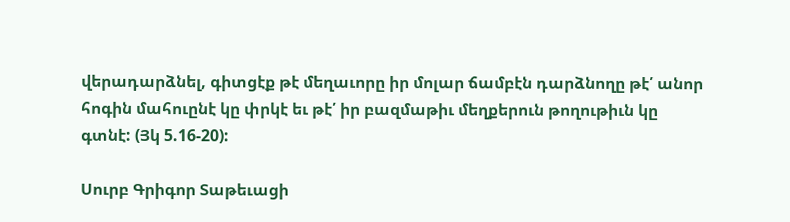վերադարձնել, գիտցէք թէ մեղաւորը իր մոլար ճամբէն դարձնողը թէ՛ անոր հոգին մահուընէ կը փրկէ եւ թէ՛ իր բազմաթիւ մեղքերուն թողութիւն կը գտնէ: (Յկ 5.16-20):

Սուրբ Գրիգոր Տաթեւացի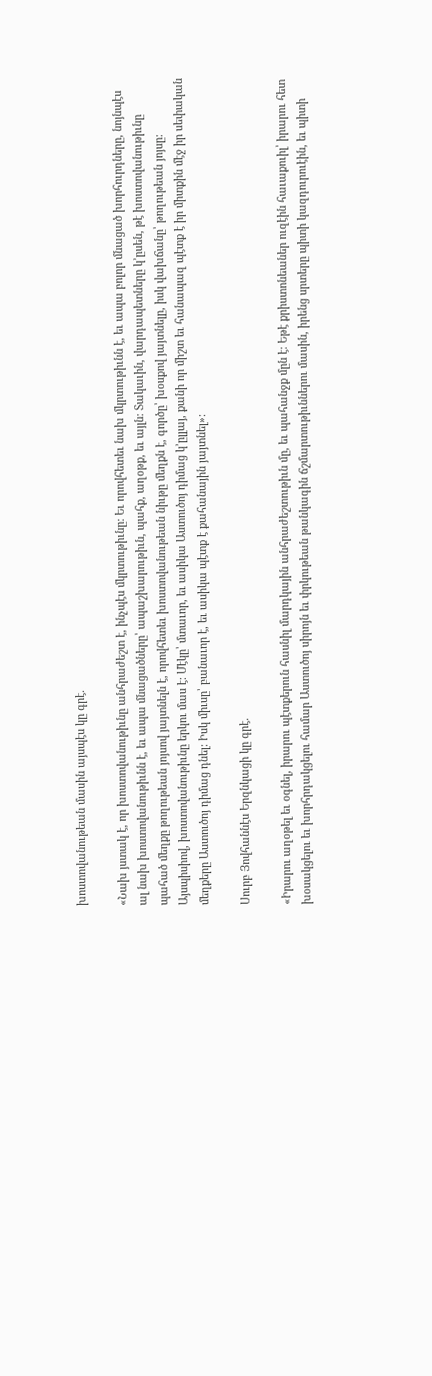խոստովանութեան մասին այսպէս կը գրէ.

«Նախ յստակ է, որ խոստովանութիւնը անհրաժեշտ է, ինչպէս մկրտութիւնը: Եւ որովհետեւ նախ մկրտութիւնն է, եւ ապա բոլոր մնացած խորհուրդները, նոյնպէս ալ նախ խոստովանութիւնն է, եւ ապա մնացածները՝ ապաշխարութիւն, պահք, աղօթք, եւ այլն: Տակաւին, վարդապետները կ՚ըսեն, թէ խոստովանութիւնը պահած մեղքը թողութեան յոյսով յայտնելն է, որովհետեւ խոստովանութեան նիւթը մեղքն է, գործը՝ խօսքով յայտնելը, իսկ վախճանը՝ թողութեան յոյսը: Այսպիսիով, խոստովանութիւնը երկու մաս է: Մէկը՝ մտաւոր, եւ ասիկա Աստուծոյ դիմաց կ՚ըլլայ, քանի որ միշտ եւ հանապազ պէտք է իր միտքին մէջ իր սեփական մեղքերը Աստուծոյ դիմաց դնել: Իսկ միւսը՝ բանաւոր է, եւ ասիկա պէտք է քահանային յայտնել»:

Սուրբ Յովհաննէս Երզնկացի կը գրէ.

«Իրարու աղօթել եւ օգնել, իրարու պէտքերուն հասնիլ մարդկային անհրաժեշտութիւն մը, եւ պահանջք մըն է։ Եթէ քրիստոնեաներ ուզէին հաւաքուիլ՝ իրարու հետ խօսակցելու եւ խորհրդակցելու համար Աստուծոյ սիրոյն եւ փրկութեան թանկագին ճշմարտութիւններու մասին, իրենց սրտերը պիտի կազդուրուէին, եւ պիտի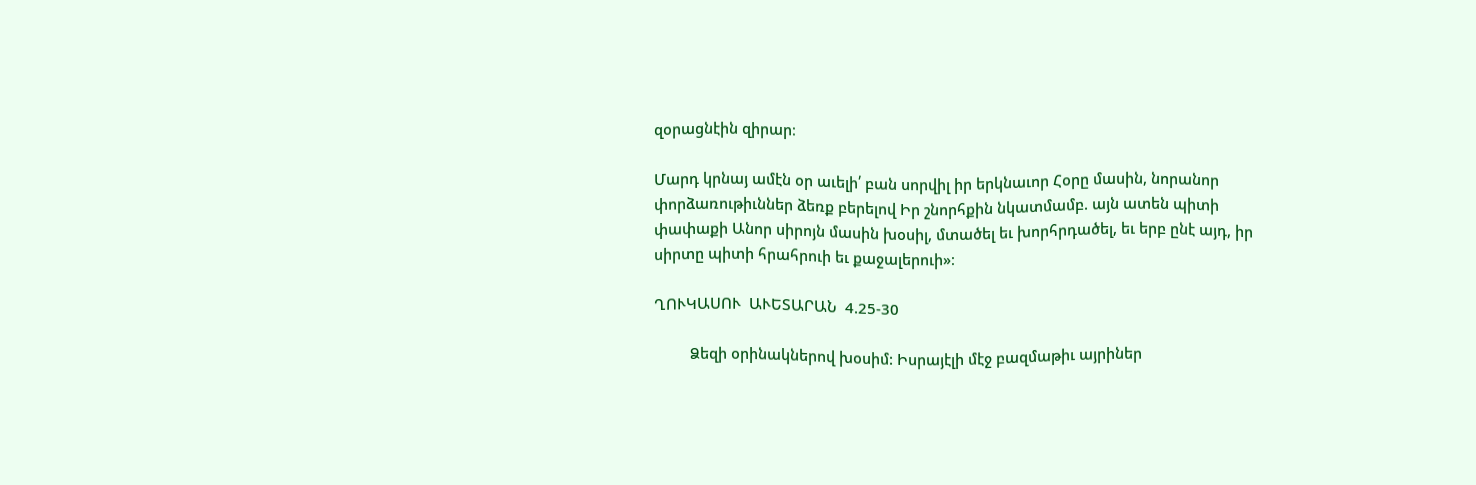զօրացնէին զիրար։

Մարդ կրնայ ամէն օր աւելի՛ բան սորվիլ իր երկնաւոր Հօրը մասին, նորանոր փորձառութիւններ ձեռք բերելով Իր շնորհքին նկատմամբ. այն ատեն պիտի փափաքի Անոր սիրոյն մասին խօսիլ, մտածել եւ խորհրդածել, եւ երբ ընէ այդ, իր սիրտը պիտի հրահրուի եւ քաջալերուի»։

ՂՈՒԿԱՍՈՒ  ԱՒԵՏԱՐԱՆ  4.25-30

         Ձեզի օրինակներով խօսիմ: Իսրայէլի մէջ բազմաթիւ այրիներ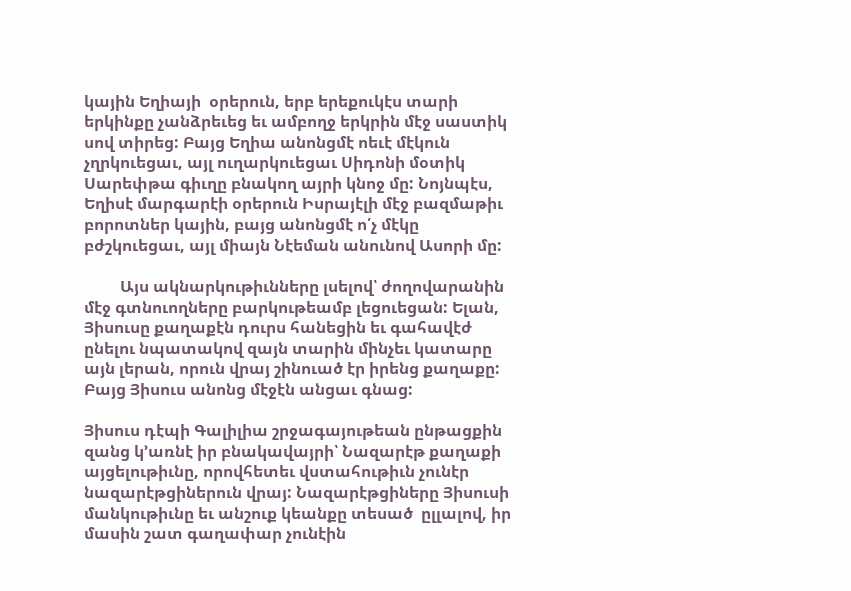կային Եղիայի  օրերուն, երբ երեքուկէս տարի երկինքը չանձրեւեց եւ ամբողջ երկրին մէջ սաստիկ սով տիրեց: Բայց Եղիա անոնցմէ ոեւէ մէկուն չղրկուեցաւ, այլ ուղարկուեցաւ Սիդոնի մօտիկ Սարեփթա գիւղը բնակող այրի կնոջ մը: Նոյնպէս, Եղիսէ մարգարէի օրերուն Իսրայէլի մէջ բազմաթիւ բորոտներ կային, բայց անոնցմէ ո՛չ մէկը բժշկուեցաւ, այլ միայն Նէեման անունով Ասորի մը:

         Այս ակնարկութիւնները լսելով՝ ժողովարանին մէջ գտնուողները բարկութեամբ լեցուեցան: Ելան, Յիսուսը քաղաքէն դուրս հանեցին եւ գահավէժ ընելու նպատակով զայն տարին մինչեւ կատարը այն լերան, որուն վրայ շինուած էր իրենց քաղաքը: Բայց Յիսուս անոնց մէջէն անցաւ գնաց:

Յիսուս դէպի Գալիլիա շրջագայութեան ընթացքին զանց կ’առնէ իր բնակավայրի՝ Նազարէթ քաղաքի այցելութիւնը, որովհետեւ վստահութիւն չունէր  նազարէթցիներուն վրայ: Նազարէթցիները Յիսուսի մանկութիւնը եւ անշուք կեանքը տեսած  ըլլալով, իր մասին շատ գաղափար չունէին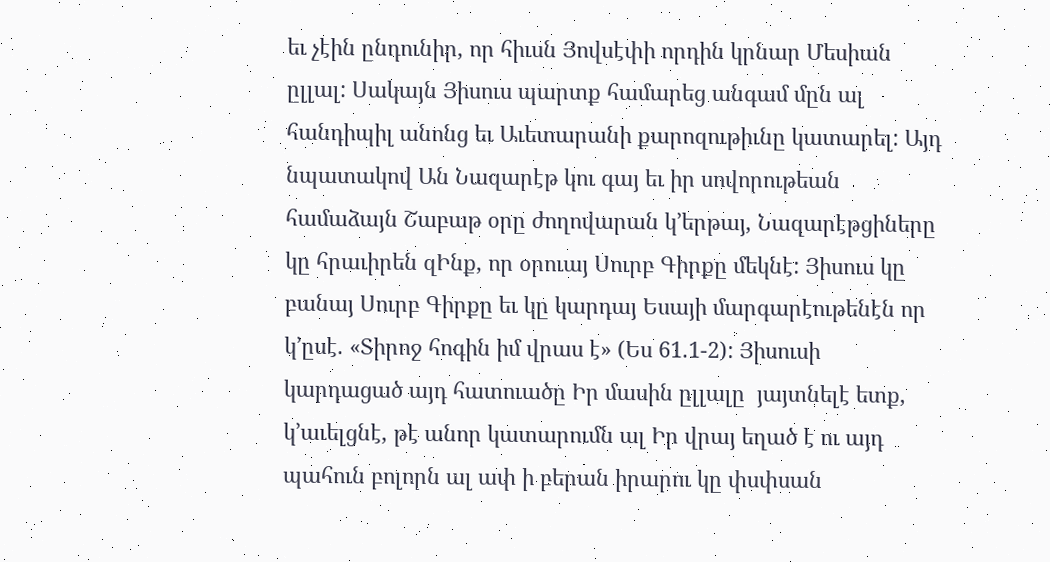եւ չէին ընդունիր, որ հիւսն Յովսէփի որդին կրնար Մեսիան ըլլալ: Սակայն Յիսուս պարտք համարեց անգամ մըն ալ հանդիպիլ անոնց եւ Աւետարանի քարոզութիւնը կատարել: Այդ նպատակով Ան Նազարէթ կու գայ եւ իր սովորութեան համաձայն Շաբաթ օրը ժողովարան կ’երթայ, Նազարէթցիները կը հրաւիրեն զԻնք, որ օրուայ Սուրբ Գիրքը մեկնէ: Յիսուս կը բանայ Սուրբ Գիրքը եւ կը կարդայ Եսայի մարգարէութենէն որ կ’ըսէ. «Տիրոջ հոգին իմ վրաս է» (Ես 61.1-2): Յիսուսի կարդացած այդ հատուածը Իր մասին ըլլալը  յայտնելէ ետք, կ’աւելցնէ, թէ անոր կատարումն ալ Իր վրայ եղած է ու այդ պահուն բոլորն ալ ափ ի բերան իրարու կը փսփսան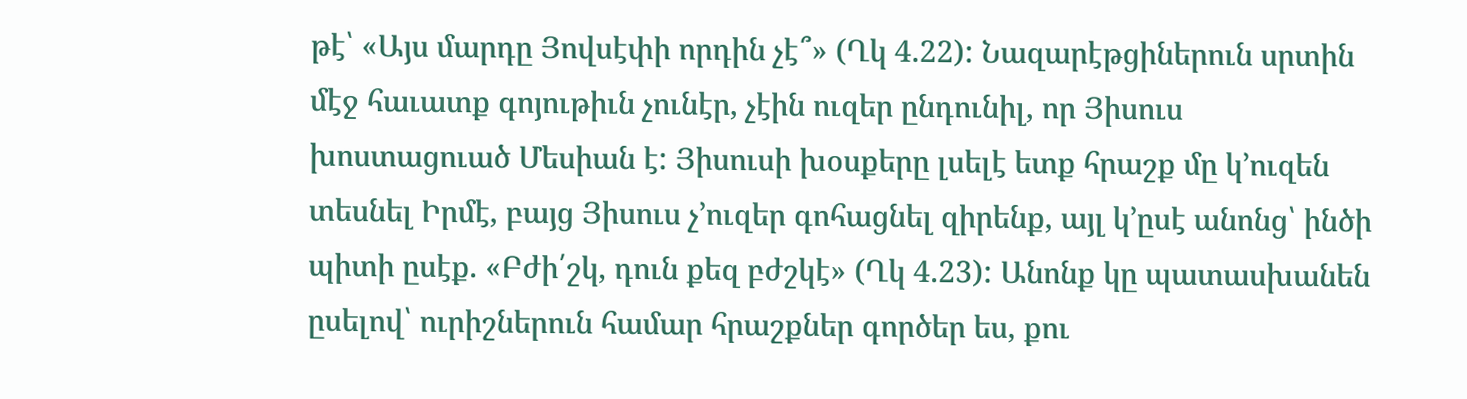թէ՝ «Այս մարդը Յովսէփի որդին չէ՞» (Ղկ 4.22): Նազարէթցիներուն սրտին մէջ հաւատք գոյութիւն չունէր, չէին ուզեր ընդունիլ, որ Յիսուս խոստացուած Մեսիան է: Յիսուսի խօսքերը լսելէ ետք հրաշք մը կ’ուզեն տեսնել Իրմէ, բայց Յիսուս չ’ուզեր գոհացնել զիրենք, այլ կ’ըսէ անոնց՝ ինծի պիտի ըսէք. «Բժի՛շկ, դուն քեզ բժշկէ» (Ղկ 4.23): Անոնք կը պատասխանեն ըսելով՝ ուրիշներուն համար հրաշքներ գործեր ես, քու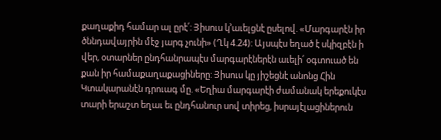քաղաքիդ համար ալ ըրէ՛: Յիսուս կ’աւելցնէ ըսելով. «Մարգարէն իր ծննդավայրին մէջ յարգ չունի» (Ղկ 4.24): Այսպէս եղած է սկիզբէն ի վեր, օտարներ ընդհանրապէս մարգարէներէն աւելի՛ օգտուած են քան իր համաքաղաքացիները: Յիսուս կը յիշեցնէ անոնց Հին Կտակարանէն դրուագ մը. «Եղիա մարգարէի ժամանակ երեքուկէս տարի երաշտ եղաւ եւ ընդհանուր սով տիրեց, իսրայէլացիներուն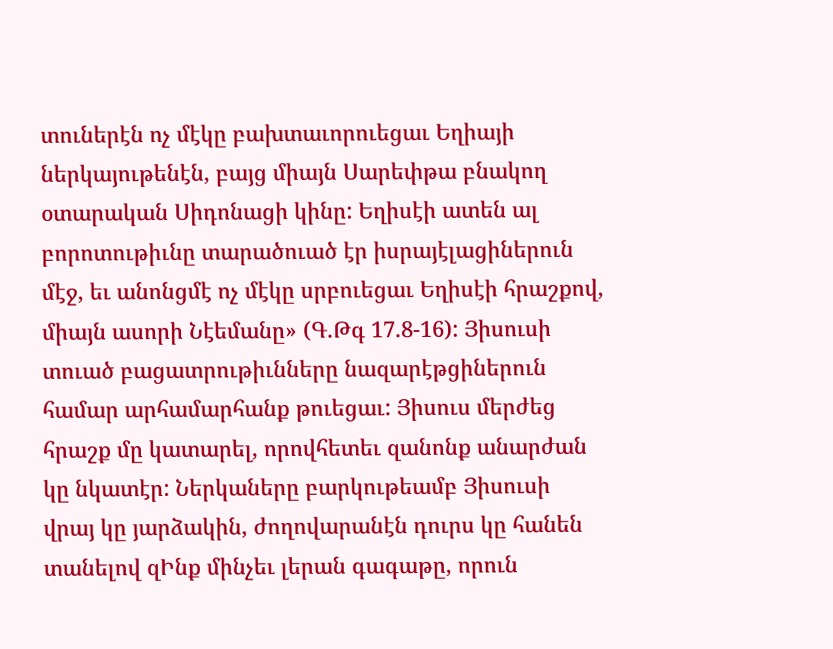տուներէն ոչ մէկը բախտաւորուեցաւ Եղիայի ներկայութենէն, բայց միայն Սարեփթա բնակող օտարական Սիդոնացի կինը: Եղիսէի ատեն ալ բորոտութիւնը տարածուած էր իսրայէլացիներուն մէջ, եւ անոնցմէ ոչ մէկը սրբուեցաւ Եղիսէի հրաշքով, միայն ասորի Նէեմանը» (Գ.Թգ 17.8-16): Յիսուսի տուած բացատրութիւնները նազարէթցիներուն համար արհամարհանք թուեցաւ: Յիսուս մերժեց հրաշք մը կատարել, որովհետեւ զանոնք անարժան կը նկատէր: Ներկաները բարկութեամբ Յիսուսի վրայ կը յարձակին, ժողովարանէն դուրս կը հանեն տանելով զԻնք մինչեւ լերան գագաթը, որուն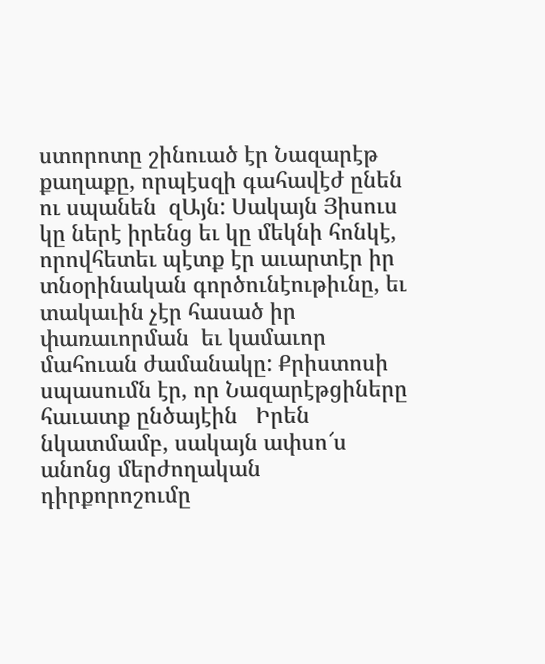ստորոտը շինուած էր Նազարէթ քաղաքը, որպէսզի գահավէժ ընեն ու սպանեն  զԱյն: Սակայն Յիսուս կը ներէ իրենց եւ կը մեկնի հոնկէ, որովհետեւ պէտք էր աւարտէր իր տնօրինական գործունէութիւնը, եւ տակաւին չէր հասած իր փառաւորման  եւ կամաւոր մահուան ժամանակը: Քրիստոսի սպասումն էր, որ Նազարէթցիները  հաւատք ընծայէին   Իրեն նկատմամբ, սակայն ափսո՜ս անոնց մերժողական դիրքորոշումը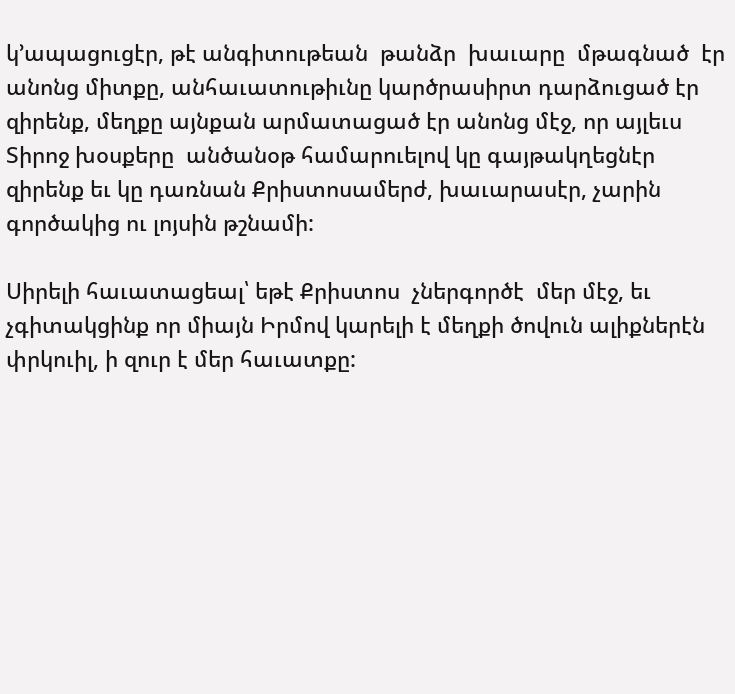կ’ապացուցէր, թէ անգիտութեան  թանձր  խաւարը  մթագնած  էր անոնց միտքը, անհաւատութիւնը կարծրասիրտ դարձուցած էր զիրենք, մեղքը այնքան արմատացած էր անոնց մէջ, որ այլեւս Տիրոջ խօսքերը  անծանօթ համարուելով կը գայթակղեցնէր զիրենք եւ կը դառնան Քրիստոսամերժ, խաւարասէր, չարին գործակից ու լոյսին թշնամի:

Սիրելի հաւատացեալ՝ եթէ Քրիստոս  չներգործէ  մեր մէջ, եւ չգիտակցինք որ միայն Իրմով կարելի է մեղքի ծովուն ալիքներէն փրկուիլ, ի զուր է մեր հաւատքը: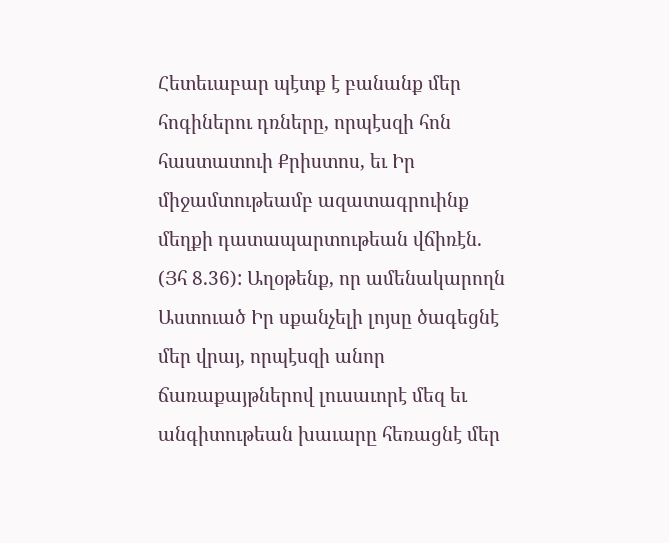Հետեւաբար պէտք է բանանք մեր հոգիներու դռները, որպէսզի հոն հաստատուի Քրիստոս, եւ Իր  միջամտութեամբ ազատագրուինք մեղքի դատապարտութեան վճիռէն. (Յհ 8.36): Աղօթենք, որ ամենակարողն Աստուած Իր սքանչելի լոյսը ծագեցնէ մեր վրայ, որպէսզի անոր ճառաքայթներով լուսաւորէ մեզ եւ անգիտութեան խաւարը հեռացնէ մեր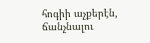հոգիի աչքերէն, ճանչնալու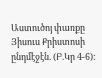Աստուծոյ փառքը Յիսուս Քրիստոսի ընդմէջէն. (Բ.Կր 4-6):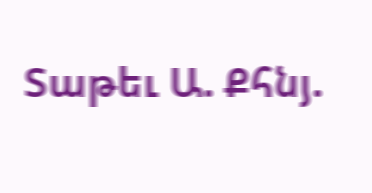Տաթեւ Ա. Քհնյ.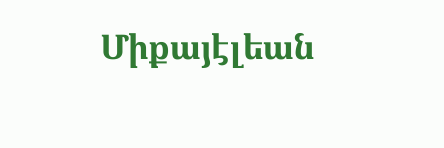Միքայէլեան